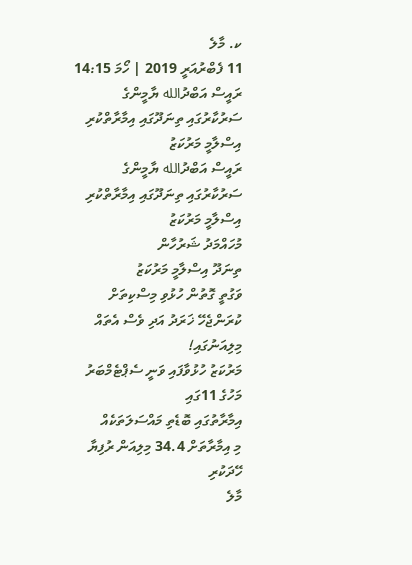ކ. މާލެ
11 ފެބްރުއަރީ 2019 | ހޯމަ 14:15
ރައީސް އަބްދުالله ޔާމީންގެ ސަރުކާރުގައި ތިނަދޫގައި އިމާރާތްކުރި އިސްލާމީ މަރުކަޒު
ރައީސް އަބްދުالله ޔާމީންގެ ސަރުކާރުގައި ތިނަދޫގައި އިމާރާތްކުރި އިސްލާމީ މަރުކަޒު
މުހައްމަދު ޝަރުހާން
ތިނަދޫ އިސްލާމީ މަރުކަޒު
ވަގުތީ ގޮތުން ހުޅުވި މިސްކިތަށް ކުރަންޖެހޭ ޚަރަދު އަދި ވެސް އެތައް މިލިއަނުގައި!
މަރުކަޒު ހުޅުވާފައި ވަނީ ސެޕްޓެމްބަރު މަހުގެ 11ގައި
އިމާރާތުގައި ބޮޑެތި މައްސަލަތަކެއް
މި އިމާރާތަށް 34.4 މިލިއަން ރުފިޔާ ހޭދަކުރި
މާލެ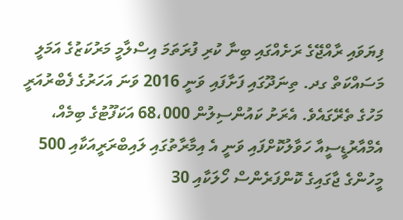ފިޔަވައި ރާއްޖޭގެ ރަށެއްގައި ބިނާ ކުރި ފުރަތަމަ އިސްލާމީ މަރުކަޒުގެ އަމަލީ މަސައްކަތް ގދ. ތިނަދޫގައި ފަށާފައި ވަނީ 2016 ވަނަ އަހަރުގެ ފެބްރުއަރީ މަހުގެ ތެރޭގައެވެ. އެރަށު ކައުންސިލުން 68،000 އަކަފޫޓުގެ ބިމެއް، އެމްއާރުޑީސީއާ ހަވާލުކޮށްފައި ވަނީ އެ އިމާރާތުގައި ލައިބްރަރީއަކާއި 500 މީހުންގެ ޖާގައިގެ ކޮންފަރެންސް ހޯލަކާއި 30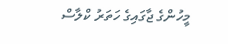މީހުންގެ ޖާގައިގެ ހަތަރު ކްލާސް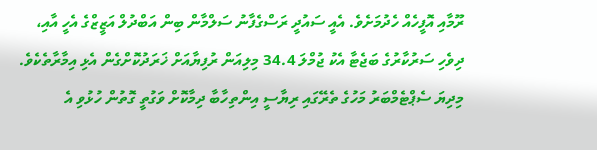ރޫމާއި އޮފީހެއް ހެދުމަށެވެ. އެއީ ސައުދީ ރަސްގެފާނު ސަލްމާން ބިން އަބްދުލް އަޒީޒްގެ އެހީ އާއި، ދިވެހި ސަރުކާރުގެ ބަޖެޓާ އެކު ޖުމްލަ 34.4 މިލިއަން ރުފިޔާއަށް ޚަރަދުކޮށްގެން އެޅި އިމާރާތެކެވެ.
މިދިޔަ ސެޕްޓެމްބަރު މަހުގެ ތެރޭގައި ރިޔާސީ އިންތިހާބާ ދިމާކޮށް ވަގުތީ ގޮތުން ހުޅުވި އެ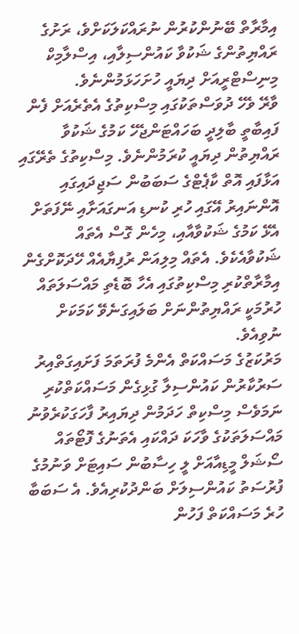އިމާރާތް ބޭނުންކުރުން ނުރައްކަލަކަށްވެ، ރަށުގެ ރައްޔިތުންގެ ޝަކުވާ ކައުންސިލާއި، އިސްލާމިކް މިނިސްޓްރީއަށް ދިޔައީ ހުށަހަޅަމުންނެވެ.
ވާރޭ ވެހޭ ދުވަސްތަކުގައި މިސްކިތުގެ އެތެރެއަށް ފެން ފައިބާތީ ބާލިދީ ބަހައްޓަންޖެހޭ ކަމުގެ ޝަކުވާ ރައްޔިތުން ދިޔައީ ކުރަމުންނެވެ. މިސްކިތުގެ ތެރޭގައި އަޅާފައި އޮތް ކާޕެޓްގެ ސަބަބުން ސަޖިދައިގައި އޮންނައިރު އޭގައި ހުރި ކުނޑި އަނގައަށާއި ނޭފަތަށް އެޅޭ ކަމުގެ ޝަކުވާއާއި، މިހެން ގޮސް އެތައް ޝަކުވާއެކެވެ. އެތައް މިލިއަން ރުފިޔާއެއް ހޭދަކޮށްގެން އިމާރާތްކުރި މިސްކިތުގައި އެހާ ބޮޑެތި މައްސަލަތައް ހުރުމަކީ ރައްޔިތުންނަށް ބަލައިގަނެވޭ ކަމަކަށް ނުވިއެވެ.
މަރުކަޒުގެ މަސައްކަތް އެންމެ ފުރަތަމަ ފަށައިގަތްއިރު ސަރުކާރުން ކައުންސިލާ ގުޅިގެން މަސައްކަތްކުރި ނަމަވެސް މިސްކިތް ހަދަމުން ދިޔައިރު ފާހަގަކުރެވުނު މައްސަލަތަކުގެ ވާހަކަ ދައްކައި އެތަނުގެ ފޮޓޯތައް ސޯޝަލް މީޑިއާއަށް ލީ ހިސާބުން ސައިޓަށް ވަނުމުގެ ފުރުސަތު ކައުންސިލަށް ބަންދުކުރިއެވެ. އެ ސަބަބާ ހުރެ މަސައްކަތް ފަހުން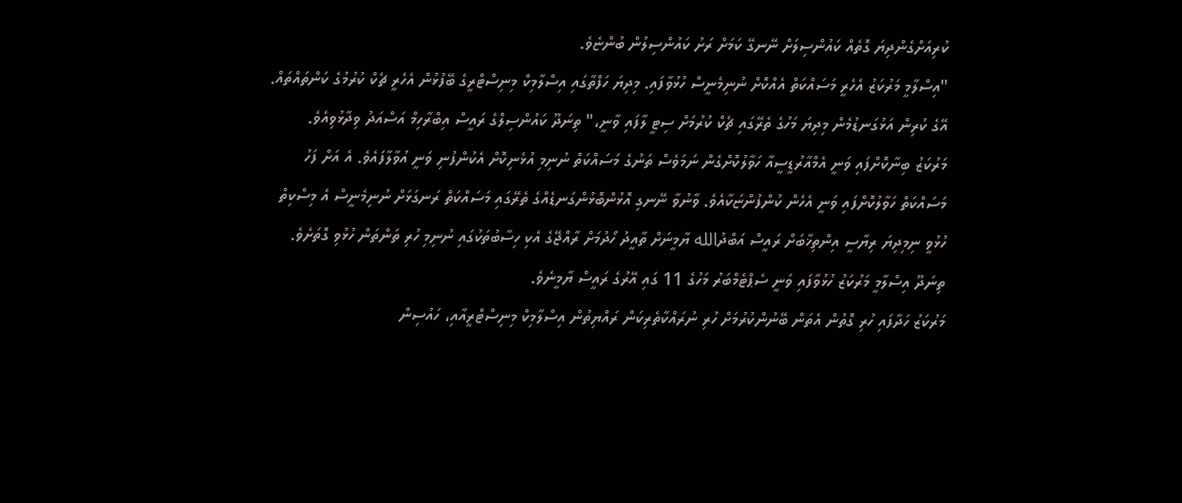ކުރިއަށްގެންދިޔަ ގޮތެއް ކައުންސިލަށް ނޭނގޭ ކަމަށް ރަށު ކައުންސިލުން ބުންޏެވެ.
"އިސްލާމީ މަރުކަޒު އެހެރީ މަސައްކަތް އެއްކޮށް ނުނިމެނީސް ހުޅުވާފައި. މިދިޔަ ހަފްތާގައި އިސްލާމިކް މިނިސްޓްރީގެ ބޭފުޅުން އެހެރީ ޗެކް ކުރުމުގެ ކަންތައްތައް. އޭގެ ކުރިން އަޅުގަނޑުމެން މިދިޔަ މަހުގެ ތެރޭގައި ޗެކް ކުރުމަށް ސިޓީ ލާފައި ވާނީ،" ތިނަދޫ ކައުންސިލްގެ ރައީސް އިބްރާހިމް އަސްއަދު ވިދާޅުވިއެވެ.
މަރުކަޒު ބިނާކޮށްފައި ވަނީ އެމްއާރުޑީސީއާ ހަވާލުކޮށްގެން ނަމަވެސް ތަނުގެ މަސައްކަތް ނުނިމި އުޅެނިކޮށް އެކުންފުނި ވަނީ އުވާލާފައެވެ. އެ އަށް ފަހު މަސައްކަތް ހަވާލުކޮށްފައި ވަނީ އެހެން ކުންފުންޏަކާއެވެ. ވާނުވާ ނޭނގި އޮޅުންބޮޅުންގަނޑެއްގެ ތެރޭގައި މަސައްކަތް ރަނގަޅަށް ނުނިމެނީސް އެ މިސްކިތް ހުޅުވީ ނިމިދިޔަ ރިޔާސީ އިންތިޚާބަށް ރައީސް އަބްދުالله ޔާމީނަށް ތާއީދު ހޯދުމަށް ރާއްޖޭގެ އެކި ހިސާބުތަކުގައި ނުނިމި ހުރި ތަންތަން ހުޅުވި ގޮތަށެވެ. ތިނަދޫ އިސްލާމީ މަރުކަޒު ހުޅުވާފައި ވަނީ ސެޕްޓެމްބަރު މަހުގެ 11 ގައި އޭރުގެ ރައީސް ޔާމީނެވެ.
މަރުކަޒު ހަދާފައި ހުރި ގޮތުން އެތަން ބޭނުންކުރުމަށް ހުރި ނުރައްކާތެރިކަން ރައްޔިތުން އިސްލާމިކް މިނިސްޓްރީއާއި، ހައުސިން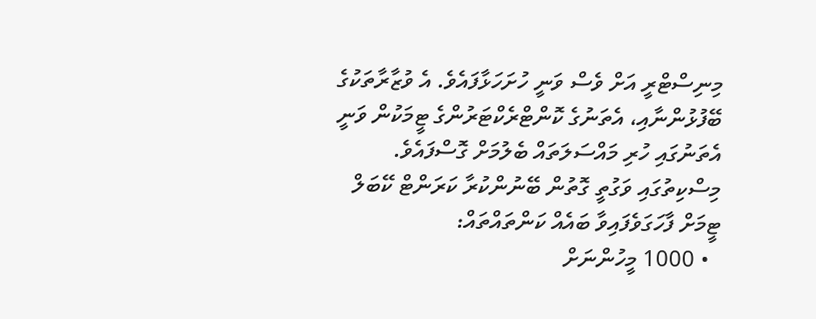މިނިސްޓްރީ އަށް ވެސް ވަނީ ހުށަހަޅާފައެވެ. އެ ވުޒާރާތަކުގެ ބޭފުޅުންނާއި، އެތަނުގެ ކޮންޓްރެކްޓަރުންގެ ޓީމަކުން ވަނީ އެތަނުގައި ހުރި މައްސަލަތައް ބެލުމަށް ގޮސްފައެވެ.
މިސްކިތުގައި ވަގުތީ ގޮތުން ބޭނުންކުރާ ކަރަންޓް ކޭބަލް
ޓީމަށް ފާހަގަވެފައިވާ ބައެއް ކަންތައްތައް:
  • 1000 މީހުންނަށް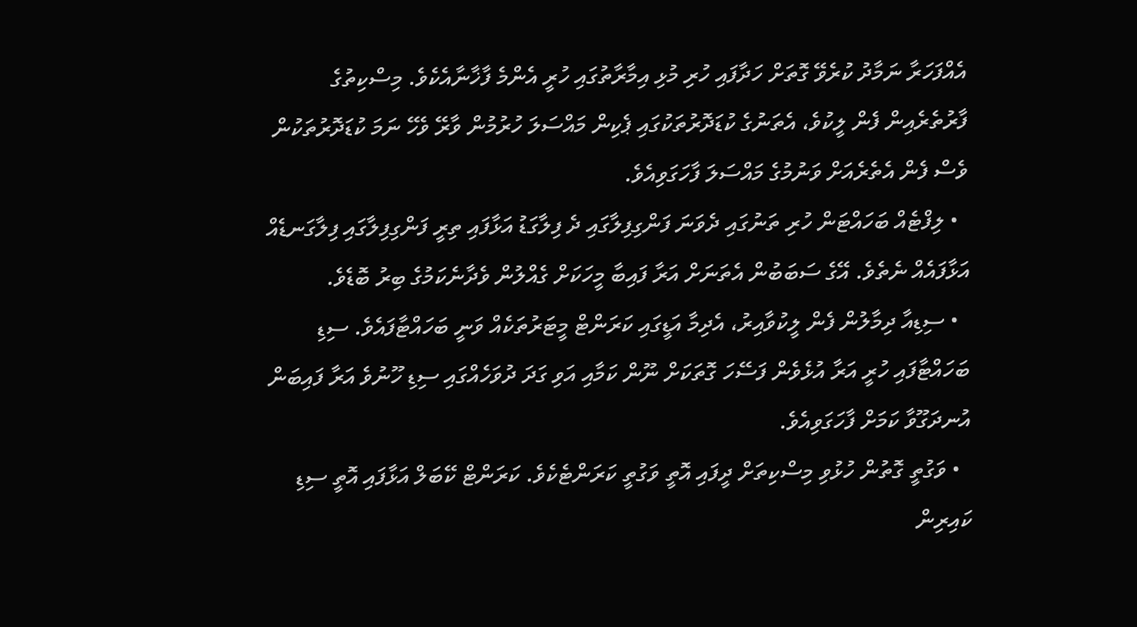އެއްފަހަރާ ނަމާދު ކުރެވޭ ގޮތަށް ހަދާފައި ހުރި މުޅި އިމާރާތުގައި ހުރީ އެންމެ ފާޚާނާއެކެވެ. މިސްކިތުގެ ފާރުތެރެއިން ފެން ލީކުވެ، އެތަނުގެ ކުޑަދޮރުތަކުގައި ޕެކިން މައްސަލަ ހުރުމުން ވާރޭ ވެހޭ ނަމަ ކުޑަދޮރުތަކުން ވެސް ފެން އެތެރެއަށް ވަނުމުގެ މައްސަލަ ފާހަގަވިއެވެ.
  • ލިފްޓެއް ބަހައްޓަން ހުރި ތަނުގައި ދެވަނަ ފަންގިފިލާގައި ދެ ފިލާގަޑު އަޅާފައި ތިރީ ފަންގިފިލާގައި ފިލާގަނޑެއް އަޅާފައެއް ނެތެވެ. އޭގެ ސަބަބުން އެތަނަށް އަރާ ފައިބާ މީހަކަށް ގެއްލުން ވެދާނެކަމުގެ ބިރު ބޮޑެވެ.
  • ސިޑިއާ ދިމާލުން ފެން ލީކުވާއިރު، އެދިމާ އަޑީގައި ކަރަންޓް މީޓަރުތަކެއް ވަނީ ބަހައްޓާފައެވެ. ސިޑި ބަހައްޓާފައި ހުރީ އަރާ އުޅެވެން ފަސޭހަ ގޮތަކަށް ނޫން ކަމާއި އަވި ގަދަ ދުވަހެއްގައި ސިޑި ހޫނުވެ އަރާ ފައިބަން އުނދަގޫވާ ކަމަށް ފާހަގަވިއެވެ.
  • ވަގުތީ ގޮތުން ހުޅުވި މިސްކިތަށް ދީފައި އޮތީ ވަގުތީ ކަރަންޓެކެވެ. ކަރަންޓް ކޭބަލް އަޅާފައި އޮތީ ސިޑި ކައިރިން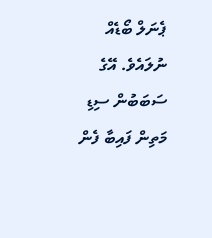ޕެނަލް ބޯޑެއް ނުލައެވެ. އޭގެ ސަބަބުން ސިޑި މަތިން ފައިބާ ފެން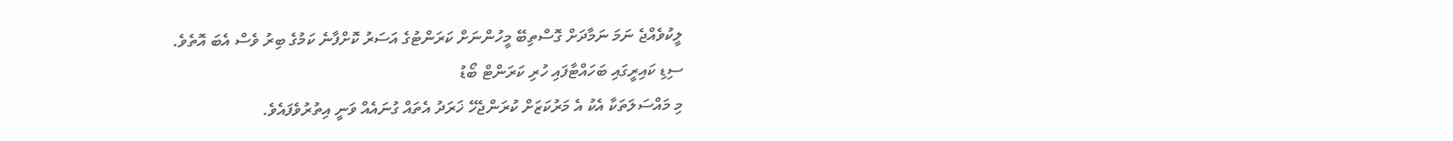ލީކުވެއްޖެ ނަމަ ނަމާދަށް ގޮސްތިބޭ މީހުންނަށް ކަރަންޓުގެ އަސަރު ކޮށްފާނެ ކަމުގެ ބިރު ވެސް އެބަ އޮތެވެ.
ސިޑި ކައިރީގައި ބަހައްޓާފައި ހުރި ކަރަންޓް ބޯޑު
މި މައްސަލަތަކާ އެކު އެ މަރުކަޒަށް ކުރަންޖެހޭ ޚަރަދު އެތައް ގުނައެއް ވަނީ އިތުރުވެފައެވެ.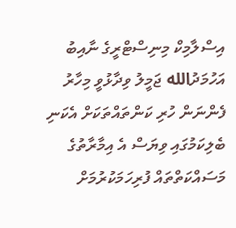އިސްލާމިކް މިނިސްޓްރީގެ ނާއިބު އަހުމަދުالله ޖަމީލު ވިދާޅުވީ މިހާރު ފެންނަން ހުރި ކަންތައްތަކަށް އެކަނި ބެލިކަމުގައި ވިޔަސް އެ އިމާރާތުގެ މަސައްކަތްތައް ފުރިހަމަކުރުމަށް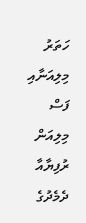ހަތަރު މިލިއަނާއި ފަސް މިލިއަން ރުފިޔާއާ ދެމެދުގެ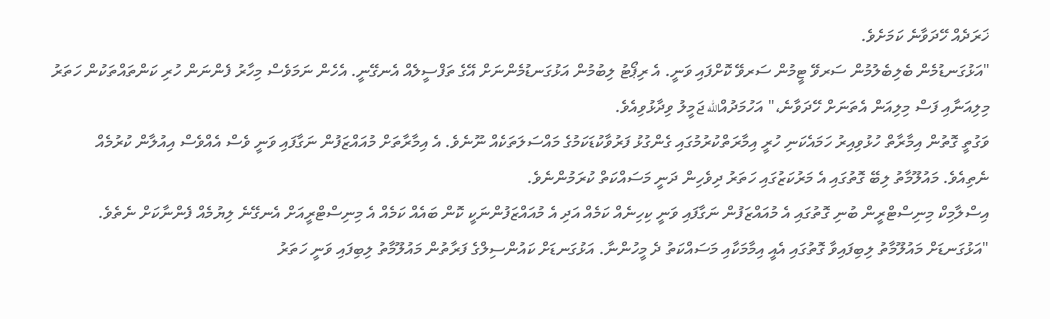ޚަރަދެއް ހޭދަވާނެ ކަމަށެވެ.
"އަޅުގަނޑުމެން ބެލިބެލުމުން ސަރވޭ ޓީމުން ސަރވޭ ކޮށްފައި ވަނީ. އެ ރިޕޯޓު ލިބުމުން އަޅުގަނޑުމެންނަށް އޭގެ ތަފްސީލެއް އެނގޭނީ. އެހެން ނަމަވެސް މިހާރު ފެންނަން ހުރި ކަންތައްތަކުން ހަތަރު މިލިއަނާއި ފަސް މިލިއަން އެތަނަށް ހޭދަވާނެ،" އަހުމަދުއްالله ޖަމީލު ވިދާޅުވިއެވެ.
ވަގުތީ ގޮތުން އިމާރާތް ހުޅުވިއިރު ހަމައެކަނި ހުރީ އިމާރަތްކުރުމުގައި ގެންގުޅު ފަރުވާކުޑަކަމުގެ މައްސަލަތަކެއް ނޫނެވެ. އެ އިމާރާތަށް މުއައްޒަފުން ނަގާފައި ވަނީ ވެސް އެއްވެސް އިއުލާން ކުރުމެއް ނެތިއެވެ. މައުލޫމާތު ލިބޭ ގޮތުގައި އެ މަރުކަޒުގައި ހަތަރު ދިވެހިން ދަނީ މަސައްކަތް ކުރަމުންނެވެ.
އިސްލާމިކް މިނިސްޓްރީން ބުނި ގޮތުގައި އެ މުއައްޒަފުން ނަގާފައި ވަނީ ކިހިނެއް ކަމެއް އަދި އެ މުއައްޒަފުންނަކީ ކޮން ބައެއް ކަމެއް އެ މިނިސްޓްރީއަށް އެނގޭނެ ލިޔުމެއް ފެންނާކަށް ނެތެވެ.
"އަޅުގަނޑަށް މައުލޫމާތު ލިބިފައިވާ ގޮތުގައި އެއީ އިމާމަކާއި މަސައްކަތު ދެ މީހުންނާ. އަޅުގަނޑަށް ކައުންސިލްގެ ފަރާތުން މައުލޫމާތު ލިބިފައި ވަނީ ހަތަރު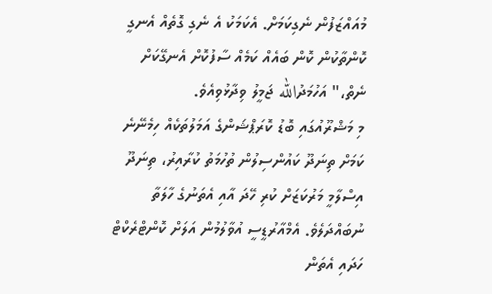މުއައްޒަފުން ނެގިކަމަށް. އެކަމަކު އެ ނެގި ގޮތެއް އެނގީ ކޮންތާކުން ކޮން ބައެއް ކަމެއް ސާފުކޮށް އެނގޭކަށް ނެތް،" އަހުމަދުالله ޖަމީލު ވިދާޅުވިއެވެ.
މި މަޝްރޫއުގައި ބޮޑު ކޮރަޕްޝަންގެ އަމަލުތަކެއް ހިމެނޭނެ ކަމަށް ތިނަދޫ ކައުންސިލުން ތުހުމަތު ކުރާއިރު، ތިނަދޫ އިސްލާމީ މަރުކަޒަށް ކުރި ހޭދަ އާއި އެތަނުގެ ހާލަތާ ނުބައްދަލެވެ. އެމްއާރުޑީސީ އުވާލުމުން އަލަށް ކޮންޓްރެކްޓް ހަދައި އެތަން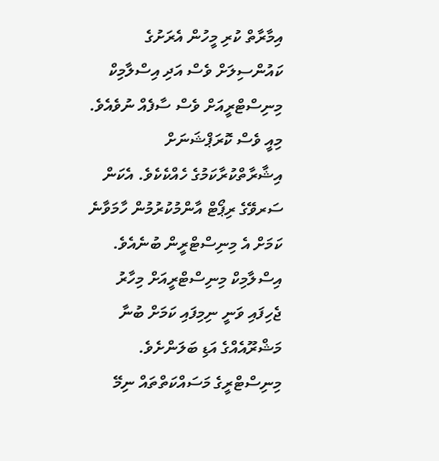އިމާރާތް ކުރި މީހުން އެރަށުގެ ކައުންސިލަށް ވެސް އަދި އިސްލާމިކް މިނިސްޓްރީއަށް ވެސް ސާފެއް ނުވެއެވެ. މިއީ ވެސް ކޮރަޕްޝަނަށް އިޝާރާތްކުރާކަމުގެ ހެއްކެކެވެ. އެކަން ސަރވޭގެ ރިޕޯޓް އާންމުކުރުމުން ހާމަވާނެ ކަމަށް އެ މިނިސްޓްރީން ބުނެއެވެ. އިސްލާމިކް މިނިސްޓްރީއަށް މިހާރު ޖެހިފައި ވަނީ ނިމިފައި ކަމަށް ބުނާ މަޝްރޫއެއްގެ އަޑި ބަލަންށެވެ. މިނިސްޓްރީގެ މަސައްކަތްތައް ނިމޭ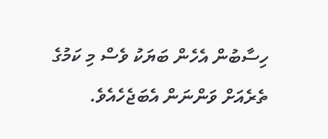ހިސާބުން އެހެން ބަޔަކު ވެސް މި ކަމުގެ ތެރެއަށް ވަންނަން އެބަޖެހެއެވެ.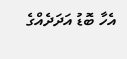އެހާ ބޮޑު އަދަދެއްގެ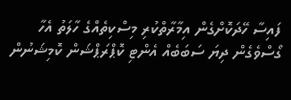ފައިސާ ހޭދަކޮށްގެން އިމާރާތްކުރި މިސްކިތެއްގެ ހާލަތު އެހާ ގޯސްވެގެން ދިޔަ ސަބަބެއް އެންޓި ކޮޕްރަޕްޝަން ކޮމިޝަނުން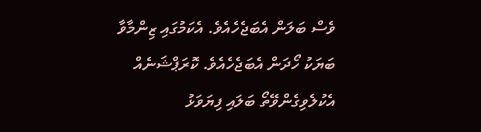ވެސް ބަލަން އެބަޖެހެއެވެ. އެކަމުގައި ޒިންމާވާ ބަޔަކު ހޯދަން އެބަޖެހެއެވެ. ކޮރަޕްޝަނެއް އެކުލެވިގެންވޭތޯ ބަލައި ފިޔަވަޅު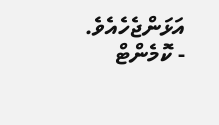އަޅަންޖެހެއެވެ.
- ކޮމެންޓް